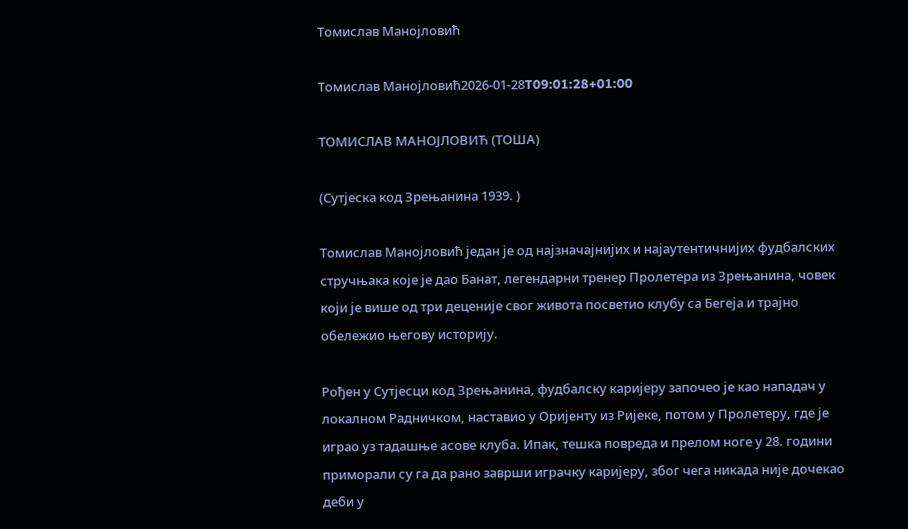Томислав Манојловић

Томислав Манојловић2026-01-28T09:01:28+01:00

ТОМИСЛАВ МАНОЈЛОВИЋ (ТОША)

(Сутјеска код Зрењанина 1939. )

Томислав Манојловић један је од најзначајнијих и најаутентичнијих фудбалских стручњака које је дао Банат, легендарни тренер Пролетера из Зрењанина, човек који је више од три деценије свог живота посветио клубу са Бегеја и трајно обележио његову историју.

Рођен у Сутјесци код Зрењанина, фудбалску каријеру започео је као нападач у локалном Радничком, наставио у Оријенту из Ријеке, потом у Пролетеру, где је играо уз тадашње асове клуба. Ипак, тешка повреда и прелом ноге у 28. години приморали су га да рано заврши играчку каријеру, због чега никада није дочекао деби у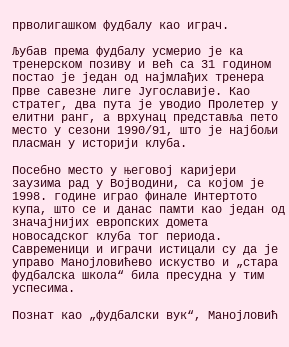прволигашком фудбалу као играч.

Љубав према фудбалу усмерио је ка тренерском позиву и већ са 31 годином постао је један од најмлађих тренера Прве савезне лиге Југославије. Као стратег, два пута је уводио Пролетер у елитни ранг, а врхунац представља пето место у сезони 1990/91, што је најбољи пласман у историји клуба.

Посебно место у његовој каријери заузима рад у Војводини, са којом је 1998. године играо финале Интертото купа, што се и данас памти као један од значајнијих европских домета новосадског клуба тог периода. Савременици и играчи истицали су да је управо Манојловићево искуство и „стара фудбалска школа“ била пресудна у тим успесима.

Познат као „фудбалски вук“, Манојловић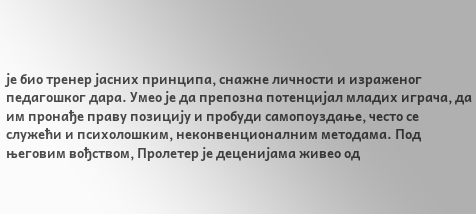је био тренер јасних принципа, снажне личности и израженог педагошког дара. Умео је да препозна потенцијал младих играча, да им пронађе праву позицију и пробуди самопоуздање, често се служећи и психолошким, неконвенционалним методама. Под његовим вођством, Пролетер је деценијама живео од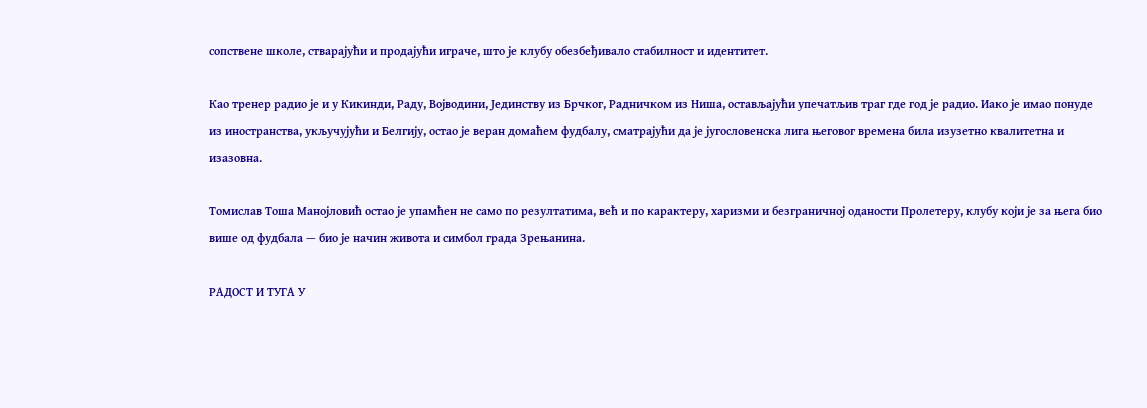сопствене школе, стварајући и продајући играче, што је клубу обезбеђивало стабилност и идентитет.

Као тренер радио је и у Кикинди, Раду, Војводини, Јединству из Брчког, Радничком из Ниша, остављајући упечатљив траг где год је радио. Иако је имао понуде из иностранства, укључујући и Белгију, остао је веран домаћем фудбалу, сматрајући да је југословенска лига његовог времена била изузетно квалитетна и изазовна.

Томислав Тоша Манојловић остао је упамћен не само по резултатима, већ и по карактеру, харизми и безграничној оданости Пролетеру, клубу који је за њега био више од фудбала — био је начин живота и симбол града Зрењанина.

РАДОСТ И ТУГА У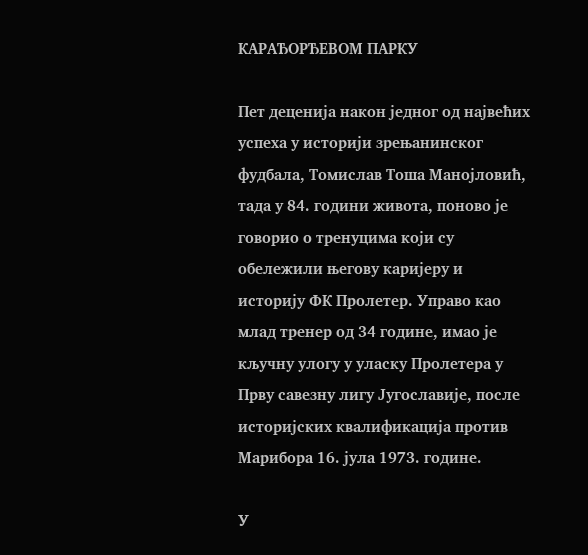КАРАЂОРЂЕВОМ ПАРКУ

Пет деценија након једног од највећих успеха у историји зрењанинског фудбала, Томислав Тоша Манојловић, тада у 84. години живота, поново је говорио о тренуцима који су обележили његову каријеру и историју ФК Пролетер. Управо као млад тренер од 34 године, имао је кључну улогу у уласку Пролетера у Прву савезну лигу Југославије, после историјских квалификација против Марибора 16. јула 1973. године.

У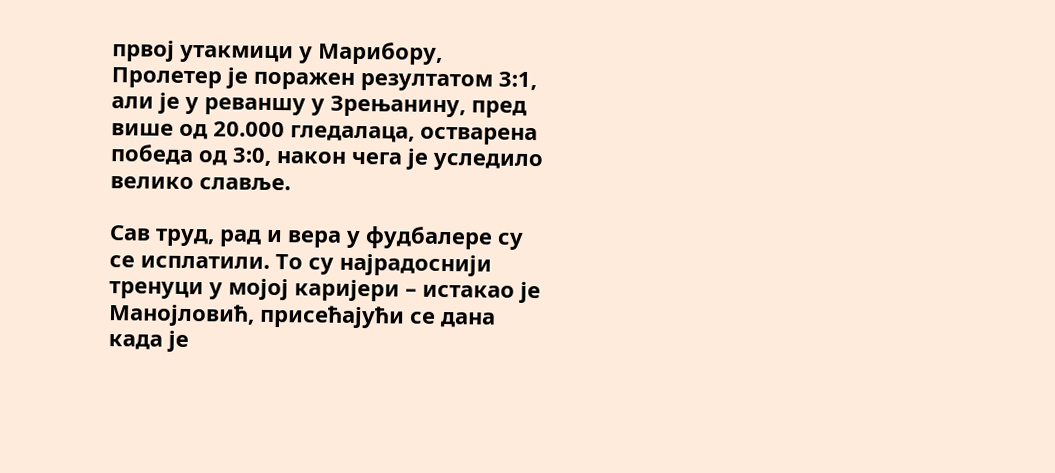првој утакмици у Марибору, Пролетер је поражен резултатом 3:1, али је у реваншу у Зрењанину, пред више од 20.000 гледалаца, остварена победа од 3:0, након чега је уследило велико славље.

Сав труд, рад и вера у фудбалере су се исплатили. То су најрадоснији тренуци у мојој каријери – истакао је Манојловић, присећајући се дана када је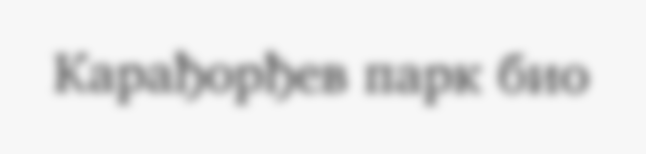Карађорђев парк био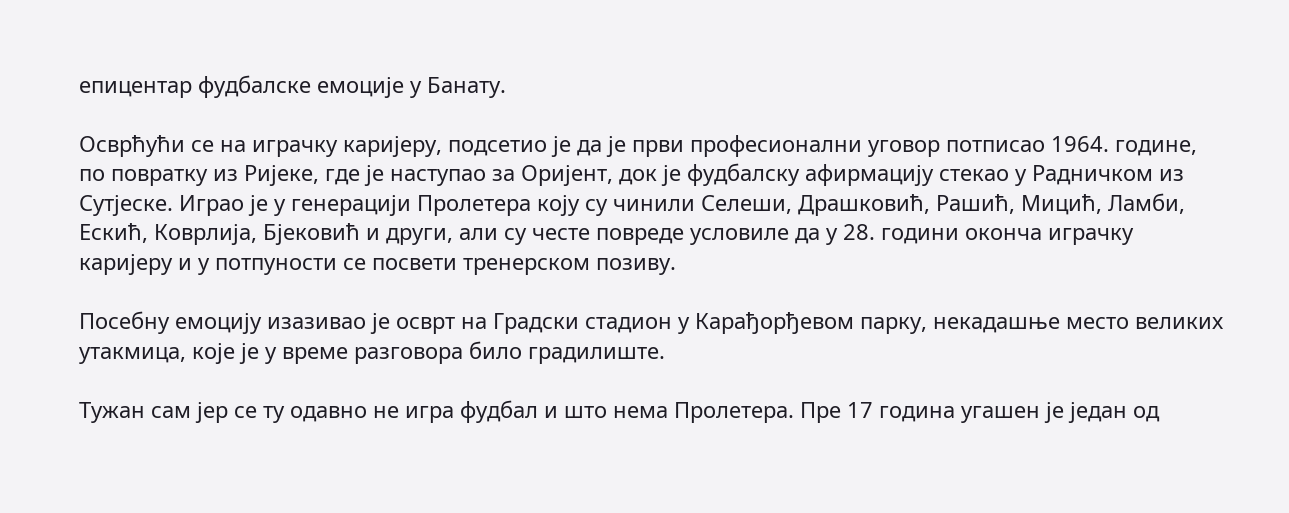епицентар фудбалске емоције у Банату.

Осврћући се на играчку каријеру, подсетио је да је први професионални уговор потписао 1964. године, по повратку из Ријеке, где је наступао за Оријент, док је фудбалску афирмацију стекао у Радничком из Сутјеске. Играо је у генерацији Пролетера коју су чинили Селеши, Драшковић, Рашић, Мицић, Ламби, Ескић, Коврлија, Бјековић и други, али су честе повреде условиле да у 28. години оконча играчку каријеру и у потпуности се посвети тренерском позиву.

Посебну емоцију изазивао је осврт на Градски стадион у Карађорђевом парку, некадашње место великих утакмица, које је у време разговора било градилиште.

Тужан сам јер се ту одавно не игра фудбал и што нема Пролетера. Пре 17 година угашен је један од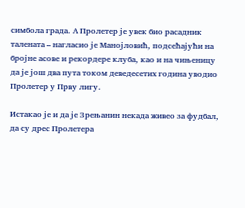симбола града. А Пролетер је увек био расадник талената – нагласио је Манојловић, подсећајући на бројне асове и рекордере клуба, као и на чињеницу да је још два пута током деведесетих година уводио Пролетер у Прву лигу.

Истакао је и да је Зрењанин некада живео за фудбал, да су дрес Пролетера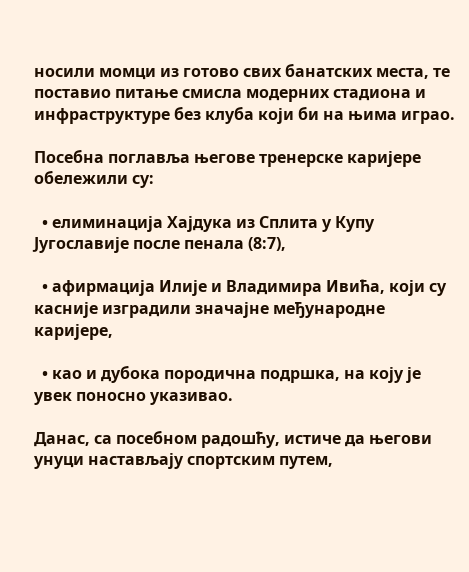носили момци из готово свих банатских места, те поставио питање смисла модерних стадиона и инфраструктуре без клуба који би на њима играо.

Посебна поглавља његове тренерске каријере обележили су:

  • елиминација Хајдука из Сплита у Купу Југославије после пенала (8:7),

  • афирмација Илије и Владимира Ивића, који су касније изградили значајне међународне каријере,

  • као и дубока породична подршка, на коју је увек поносно указивао.

Данас, са посебном радошћу, истиче да његови унуци настављају спортским путем,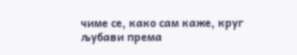чиме се, како сам каже, круг љубави према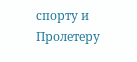спорту и Пролетеру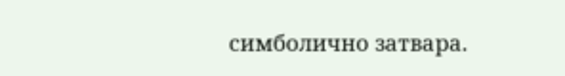симболично затвара.